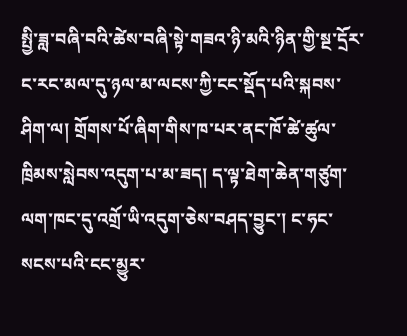སྤྱི་ཟླ་བཞི་བའི་ཚེས་བཞི་སྟེ་གཟའ་ཉི་མའི་ཉིན་གྱི་སྔ་དྲོར་ང་རང་མལ་དུ་ཉལ་མ་ལངས་ཀྱི་ངང་སྡོད་པའི་སྐབས་ཤིག་ལ། གྲོགས་པོ་ཞིག་གིས་ཁ་པར་ནང་ཁོ་ཚེ་ཚུལ་ཁྲིམས་སླེབས་འདུག་པ་མ་ཟད། ད་ལྟ་ཐེག་ཆེན་གཙུག་ལག་ཁང་དུ་འགྲོ་ཡི་འདུག་ཅེས་བཤད་བྱུང་། ང་ཧང་སངས་པའི་ངང་མྱུར་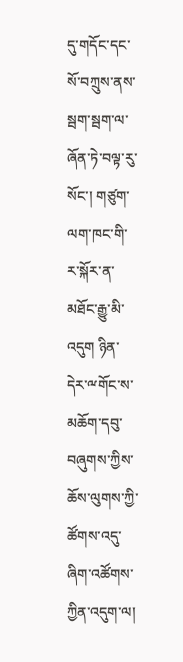དུ་གདོང་དང་སོ་བཀྲུས་ནས་སྦག་སྦག་ལ་ཞོན་ཏེ་བལྟ་རུ་སོང་། གཙུག་ལག་ཁང་གི་ར་སྐོར་ན་མཐོང་རྒྱུ་མི་འདུག ཉིན་དེར་ྋགོང་ས་མཆོག་དབུ་བཞུགས་ཀྱིས་ཆོས་ལུགས་ཀྱི་ཚོགས་འདུ་ཞིག་འཚོགས་ཀྱིན་འདུག་ལ།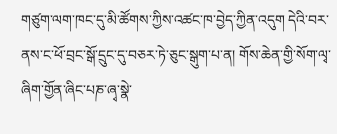གཙུག་ལག་ཁང་དུ་མི་ཚོགས་ཀྱིས་འཚང་ཁ་བྱེད་ཀྱིན་འདུག དེའི་བར་ནས་ང་ཕོ་བྲང་སྒོ་དྲུང་དུ་བཅར་ཏེ་ཅུང་སྒུག་པ་ན། གོས་ཆེན་གྱི་སོག་ལྭ་ཞིག་གྱོན་ཞིང་པཎ་ཞྭ་སྣེ་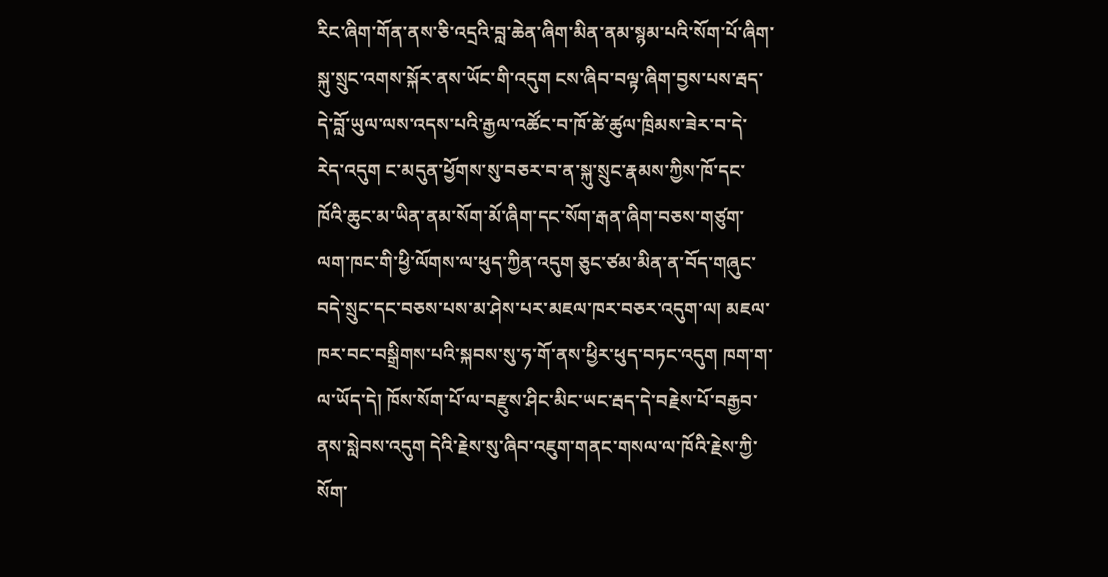རིང་ཞིག་གོན་ནས་ཅི་འདྲའི་བླ་ཆེན་ཞིག་མིན་ནམ་སྙམ་པའི་སོག་པོ་ཞིག་སྐུ་སྲུང་འགས་སྐོར་ནས་ཡོང་གི་འདུག ངས་ཞིབ་བལྟ་ཞིག་བྱས་པས་རྦད་དེ་བློ་ཡུལ་ལས་འདས་པའི་རྒྱལ་འཚོང་བ་ཁོ་ཚེ་ཚུལ་ཁྲིམས་ཟེར་བ་དེ་རེད་འདུག ང་མདུན་ཕྱོགས་སུ་བཅར་བ་ན་སྐུ་སྲུང་རྣམས་ཀྱིས་ཁོ་དང་ཁོའི་ཆུང་མ་ཡིན་ནམ་སོག་མོ་ཞིག་དང་སོག་རྒན་ཞིག་བཅས་གཙུག་ལག་ཁང་གི་ཕྱི་ལོགས་ལ་ཕུད་ཀྱིན་འདུག ཅུང་ཙམ་མིན་ན་བོད་གཞུང་བདེ་སྲུང་དང་བཅས་པས་མ་ཤེས་པར་མཇལ་ཁར་བཅར་འདུག་ལ། མཇལ་ཁར་བང་བསྒྲིགས་པའི་སྐབས་སུ་ཧ་གོ་ནས་ཕྱིར་ཕུད་བཏང་འདུག ཁག་ག་ལ་ཡོད་དེ། ཁོས་སོག་པོ་ལ་བརྫུས་ཤིང་མིང་ཡང་རྦད་དེ་བརྗེས་པོ་བརྒྱབ་ནས་སླེབས་འདུག དེའི་རྗེས་སུ་ཞིབ་འཇུག་གནང་གསལ་ལ་ཁོའི་རྗེས་ཀྱི་སོག་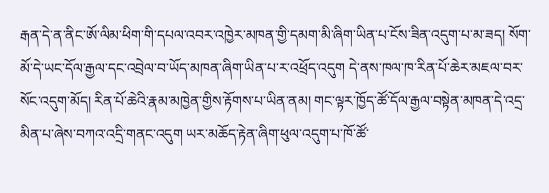རྒན་དེ་ན་ནིང་ཨོ་ལིམ་ཕིག་གི་དཔལ་འབར་འཁྱེར་མཁན་གྱི་དམག་མི་ཞིག་ཡིན་པ་ངོས་ཟིན་འདུག་པ་མ་ཟད། སོག་མོ་དེ་ཡང་དོལ་རྒྱལ་དང་འབྲེལ་བ་ཡོད་མཁན་ཞིག་ཡིན་པ་ར་འཕྲོད་འདུག དེ་ནས་ཁལ་ཁ་རིན་པོ་ཆེར་མཇལ་བར་སོང་འདུག་མོད། རིན་པོ་ཆེའི་རྣམ་མཁྱེན་གྱིས་རྟོགས་པ་ཡིན་ནམ། གང་ལྟར་ཁྱོད་ཚོ་དོལ་རྒྱལ་བསྟེན་མཁན་དེ་འདྲ་མིན་པ་ཞེས་བཀའ་འདྲི་གནང་འདུག ཡར་མཆོད་རྟེན་ཞིག་ཕུལ་འདུག་པ་ཁོ་ཚོ་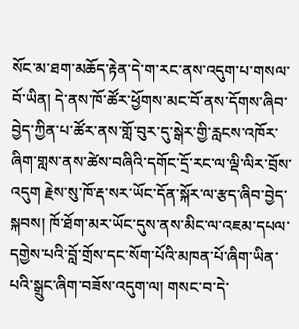སོང་མ་ཐག་མཆོད་རྟེན་དེ་ག་རང་ནས་འདུག་པ་གསལ་བོ་ཡིན། དེ་ནས་ཁོ་ཚོར་ཕྱོགས་མང་བོ་ནས་དོགས་ཞིབ་བྱེད་ཀྱིན་པ་ཚོར་ནས་གློ་བུར་དུ་སྒེར་གྱི་རླངས་འཁོར་ཞིག་གླས་ནས་ཚེས་བཞིའི་དགོང་དྲོ་རང་ལ་ལྡི་ལིར་བྲོས་འདུག རྗེས་སུ་ཁོ་རྡ་སར་ཡོང་དོན་སྐོར་ལ་རྩད་ཞིབ་བྱེད་སྐབས། ཁོ་ཐོག་མར་ཡོང་དུས་ནས་མིང་ལ་འཇམ་དཔལ་དགྱེས་པའི་བློ་གྲོས་དང་སོག་པོའི་མཁན་པོ་ཞིག་ཡིན་པའི་སྒྲུང་ཞིག་བཟོས་འདུག་ལ། གསང་བ་དེ་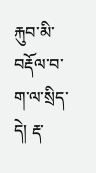རྐུབ་མི་བརྡོལ་བ་ག་ལ་སྲིད་དེ། རྡ་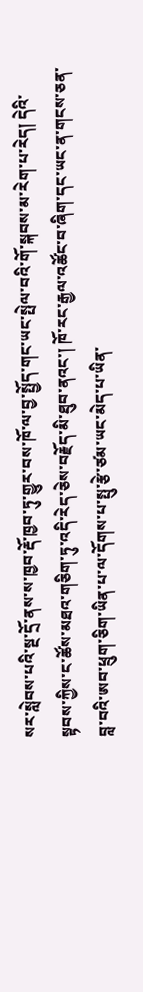སར་སླེབས་པའི་སྔ་དྲོ་ནས་ས་ཁྱབ་རྡོ་ཁྱབ་ཏུ་གྱུར་བས་ཁོ་ལ་བྱ་སྤྱོད་གང་ཡང་སྤེལ་བའི་གོ་སྐབས་མ་རེག་པ་རེད། དེའི་སྟབས་ཀྱིས་ང་ཚོས་མཐའ་གཅིག་ཏུ་འདི་རེད་ཅེས་བརྗོད་མི་ཐུབ་ནའང་། ཁོ་རང་རྒྱལ་འཚོང་བ་ཞིག་དང་ཡང་ན་གངས་ཅན་བླ་བའི་ཨབ་ཕྲུག་ཅིག་ཡིན་པ་ལ་དོགས་པ་སྤུ་རྩེ་ཙམ་ཡང་མེད་པ་ཡིན་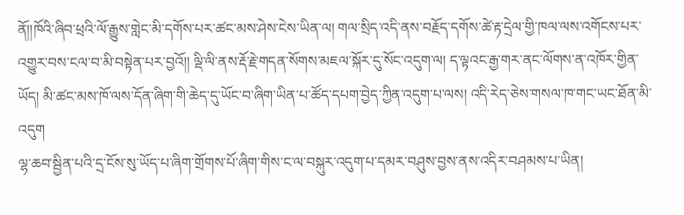ནོ།།ཁོའི་ཞིབ་ཕྲའི་ལོ་རྒྱུས་གླེང་མི་དགོས་པར་ཚང་མས་ཤེས་ངེས་ཡིན་ལ། གལ་སྲིད་འདི་ནས་བརྗོད་དགོས་ཚེ་རྟ་དྲེལ་གྱི་ཁལ་ལས་འགོངས་པར་འགྱུར་བས་ངལ་བ་མི་བསྟེན་པར་བྱའོ།། ལྡི་ལི་ནས་རྡོ་རྗེ་གདན་སོགས་མཇལ་སྐོར་དུ་སོང་འདུག་ལ། ད་ལྟའང་རྒྱ་གར་ནང་ལོགས་ན་འཁོར་གྱིན་ཡོད། མི་ཚང་མས་ཁོ་ལས་དོན་ཞིག་གི་ཆེད་དུ་ཡོང་བ་ཞིག་ཡིན་པ་ཚོད་དཔག་བྱེད་ཀྱིན་འདུག་པ་ལས། འདི་རེད་ཅེས་གསལ་ཁ་གང་ཡང་ཐོན་མི་འདུག
ལྷ་ཆབ་སྦྱིན་པའི་དྲ་ངོས་སུ་ཡོད་པ་ཞིག་གྲོགས་པོ་ཞིག་གིས་ང་ལ་བསྐུར་འདུག་པ་དམར་བཤུས་བྱས་ནས་འདིར་བཤམས་པ་ཡིན།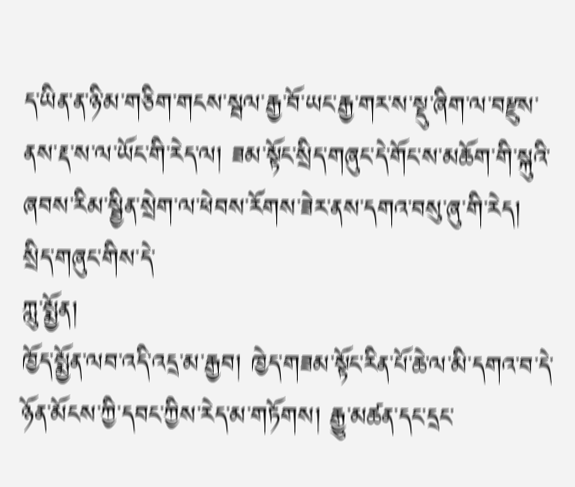ད་ཡིན་ན་ཉི་མ་གཅིག་གངས་སྦལ་རྒྱ་བོ་ཡང་རྒྱ་གར་ས་སྡུ་ཞིག་ལ་བརྫུས་ནས་རྡ་ས་ལ་ཡོང་གི་རེད་ལ། ཟམ་སྟོང་སྲིད་གཞུང་དེ་གོང་ས་མཆོག་གི་སྐུའི་ཞབས་རིམ་སྦྱིན་སྲེག་ལ་ཕེབས་རོགས་ཟེར་ནས་དགའ་བསུ་ཞུ་གི་རེད།
སྲིད་གཞུང་གིས་དེ་
ཀླུ་སྨྱོན།
ཁྱོད་སྨྱོན་ལབ་འདི་འདྲ་མ་རྒྱབ། ཁྱེད་གཟམ་སྟོང་རིན་པོ་ཆེ་ལ་མི་དགའ་བ་དེ་ཉོན་མོངས་ཀྱི་དབང་ཀྱིས་རེད་མ་གཏོགས། རྒྱུ་མཚན་དང་དྲང་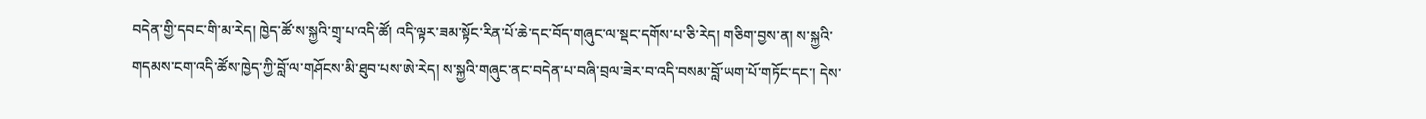བདེན་གྱི་དབང་གི་མ་རེད། ཁྱེད་ཚོ་ས་སྐྱའི་གྲྭ་པ་འདི་ཚོ། འདི་ལྟར་ཟམ་སྟོང་རིན་པོ་ཆེ་དང་བོད་གཞུང་ལ་སྡང་དགོས་པ་ཅི་རེད། གཅིག་བྱས་ན། ས་སྐྱའི་གདམས་ངག་འདི་ཚོས་ཁྱེད་ཀྱི་བློ་ལ་གཤོངས་མི་ཐུབ་པས་ཨེ་རེད། ས་སྐྱའི་གཞུང་ནང་བདེན་པ་བཞི་བྲལ་ཟེར་བ་འདི་བསམ་བློ་ཡག་པོ་གཏོང་དང་། དེས་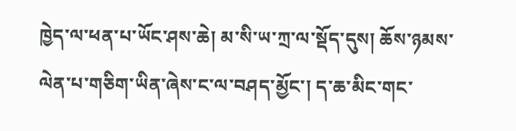ཁྱེད་ལ་ཕན་པ་ཡོང་ཤས་ཆེ། མ་སི་ཡ་ཀྲ་ལ་སྡོད་དུས། ཆོས་ཉམས་ལེན་པ་གཅིག་ཡིན་ཞེས་ང་ལ་བཤད་མྱོང་། ད་ཆ་མིང་གང་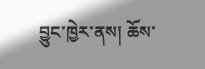བྱུང་ཁྱེར་ནས། ཆོས་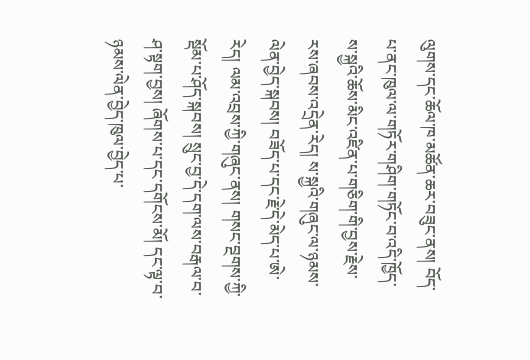ལུགས་དང་ཆོལ་ཁ་མཚོན་ཆར་བཟུང་ནས། བོད་པ་ནང་ཁུལ་ལ་གཏོར་གཤིག་གཏོང་བ་འདི་ཁྱོད་ས་སྐྱའི་ཆོས་མིང་འཛིན་པ་གཅིག་གི་བྱས་རྗེས་རས་ཞབས་འདྲེན་རེད། ས་སྐྱའི་གཞུང་ལ་ཉམས་ལེན་བྱེད་སྐབས། བཟོད་པ་དང་རྗེ་དེ་མེད་པ་ཨེ་རེད། ལམ་འབྲས་ཀྱི་གཞུང་ནས། གསང་བྔགས་ཀྱི་སྡོམ་པ་ཤོད་སྐབས། སྲུང་བྱ་དེ་དག་ལས་བརྒལ་བ་ཤ་སྟག་བྱས། ཞོགས་པ་དང་དགོངས་མོ། དང་ལྟ་བ་ཉམས་ལེན་བྱེད་ཁུལ་བྱེད་པ་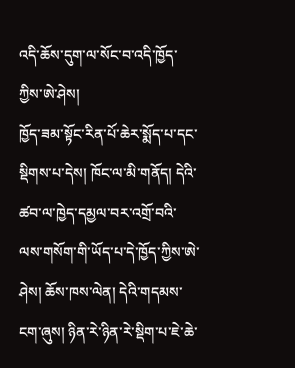འདི་ཆོས་དུག་ལ་སོང་བ་འདི་ཁྱོད་ཀྱིས་ཨེ་ཤེས།
ཁྱོད་ཟམ་སྟོང་རིན་པོ་ཆེར་སྨོད་པ་དང་སྡིགས་པ་དེས། ཁོང་ལ་མི་གནོད། དེའི་ཚབ་ལ་ཁྱེད་དམྱལ་བར་འགྲོ་བའི་ལས་གསོག་གི་ཡོད་པ་དེ་ཁྱོད་ཀྱིས་ཨེ་ཤེས། ཆོས་ཁས་ལེན། དེའི་གདམས་ངག་ཞུས། ཉིན་རེ་ཉིན་རེ་སྡིག་པ་ཇེ་ཆེ་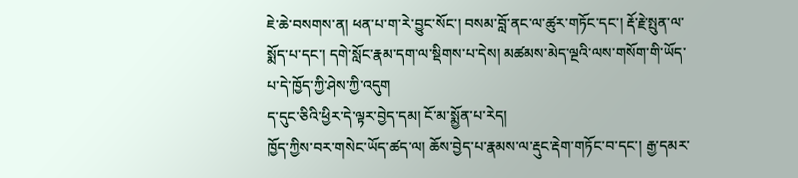ཇེ་ཆེ་བསགས་ན། ཕན་པ་ག་རེ་བྱུང་སོང་། བསམ་བློ་ནང་ལ་ཚུར་གཏོང་དང་། རྡོ་རྗེ་སྤུན་ལ་སྨོད་པ་དང་། དགེ་སློང་རྣམ་དག་ལ་སྡིགས་པ་དེས། མཚམས་མེད་ལྔའི་ལས་གསོག་གི་ཡོད་པ་དེ་ཁྱོད་ཀྱི་ཤེས་ཀྱི་འདུག
ད་དུང་ཅིའི་ཕྱིར་དེ་ལྟར་བྱེད་དམ། ངོ་མ་སྨྱོན་པ་རེད།
ཁྱོད་ཀྱིས་བར་གསེང་ཡོད་ཚད་ལ། ཆོས་བྱེད་པ་རྣམས་ལ་རྡུང་རྡེག་གཏོང་བ་དང་། རྒྱ་དམར་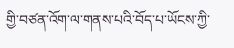གྱི་བཙན་འོག་ལ་གནས་པའི་བོད་པ་ཡོངས་ཀྱི་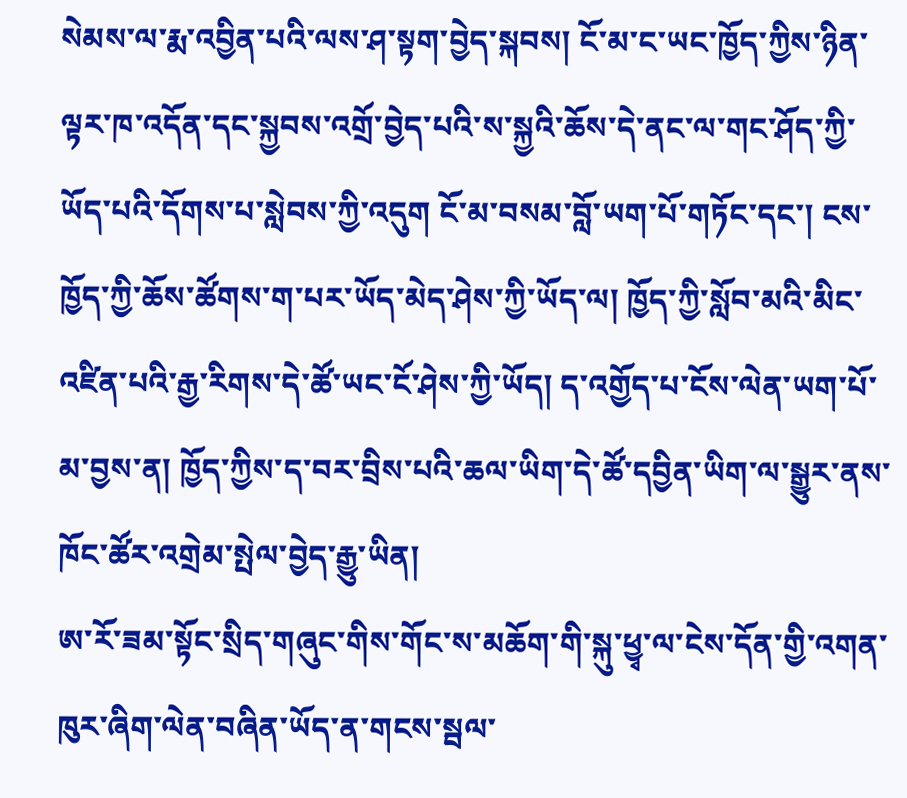སེམས་ལ་རྨ་འབྱིན་པའི་ལས་ཤ་སྟག་བྱེད་སྐབས། ངོ་མ་ང་ཡང་ཁྱོད་ཀྱིས་ཉིན་ལྟར་ཁ་འདོན་དང་སྐྱབས་འགྲོ་བྱེད་པའི་ས་སྐྱའི་ཆོས་དེ་ནང་ལ་གང་ཤོད་ཀྱི་ཡོད་པའི་དོགས་པ་སླེབས་ཀྱི་འདུག ངོ་མ་བསམ་བློ་ཡག་པོ་གཏོང་དང་། ངས་ཁྱོད་ཀྱི་ཆོས་ཚོགས་ག་པར་ཡོད་མེད་ཤེས་ཀྱི་ཡོད་ལ། ཁྱོད་ཀྱི་སློབ་མའི་མིང་འཛིན་པའི་རྒྱ་རིགས་དེ་ཚོ་ཡང་ངོ་ཤེས་ཀྱི་ཡོད། ད་འགྱོད་པ་ངོས་ལེན་ཡག་པོ་མ་བྱས་ན། ཁྱོད་ཀྱིས་ད་བར་བྲིས་པའི་ཆལ་ཡིག་དེ་ཚོ་དབྱིན་ཡིག་ལ་སྒྱུར་ནས་ཁོང་ཚོར་འགྲེམ་སྤེལ་བྱེད་རྒྱུ་ཡིན།
ཨ་རོ་ཟམ་སྟོང་སྲིད་གཞུང་གིས་གོང་ས་མཆོག་གི་སྐུ་ཕྱྭ་ལ་ངེས་དོན་གྱི་འགན་ཁུར་ཞིག་ལེན་བཞིན་ཡོད་ན་གངས་སྦལ་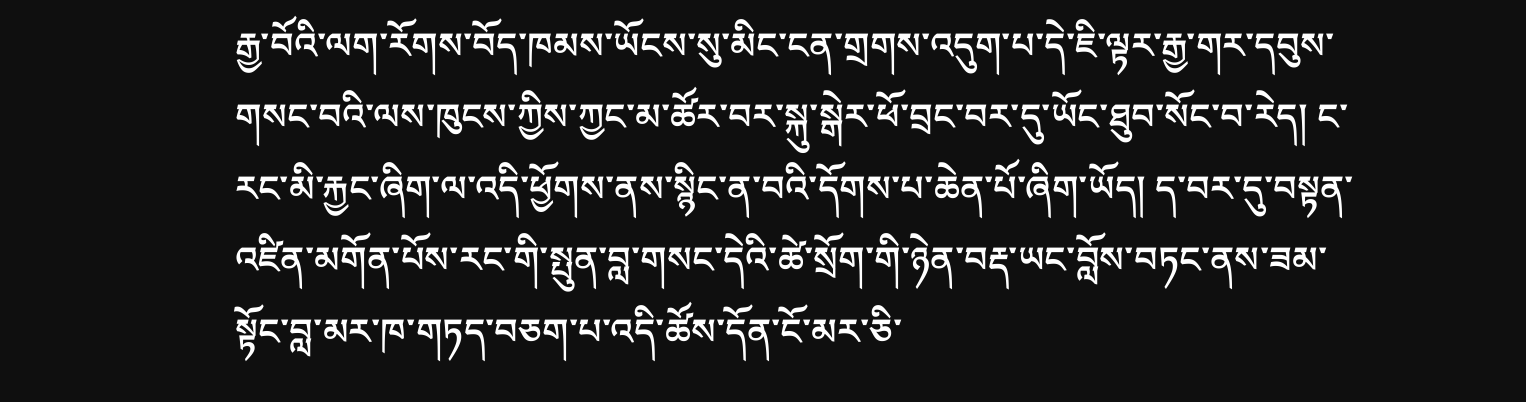རྒྱ་བོའི་ལག་རོགས་བོད་ཁམས་ཡོངས་སུ་མིང་ངན་གྲགས་འདུག་པ་དེ་ཇི་ལྟར་རྒྱ་གར་དབུས་གསང་བའི་ལས་ཁུངས་ཀྱིས་ཀྱང་མ་ཚོར་བར་སྐུ་སྒེར་ཕོ་བྲང་བར་དུ་ཡོང་ཐུབ་སོང་བ་རེད། ང་རང་མི་རྐྱང་ཞིག་ལ་འདི་ཕྱོགས་ནས་སྙིང་ན་བའི་དོགས་པ་ཆེན་པོ་ཞིག་ཡོད། ད་བར་དུ་བསྟན་འཛིན་མགོན་པོས་རང་གི་སྤུན་བླ་གསང་དེའི་ཚེ་སྲོག་གི་ཉེན་བརྡ་ཡང་བློས་བཏང་ནས་ཟམ་སྟོང་བླ་མར་ཁ་གཏད་བཅག་པ་འདི་ཚོས་དོན་ངོ་མར་ཅི་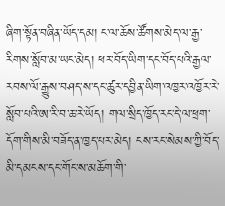ཞིག་སྟོན་བཞིན་ཡོད་དམ། ང་ལ་ཆོས་ཚོགས་མེད་ལ་རྒྱ་རིགས་སློབ་མ་ཡང་མེད། ཕར་བོད་ཡིག་དང་བོད་པའི་རྒྱལ་རབས་ལོ་རྒྱུས་བཤད་ས་དང་ཚུར་དབྱིན་ཡིག་འཁྱར་འཁྱོར་རེ་སློབ་པའི་ཨ་རི་བ་ཆ་རེ་ཡོད། གལ་སྲིད་ཁྱོད་རང་དེ་ལ་ཕྲག་དོག་གིས་མི་བཟོད་ན་ཁྱད་པར་མེད། ངས་རང་སེམས་ཀྱི་བོད་མི་དམངས་དང་གོང་ས་མཆོག་གི་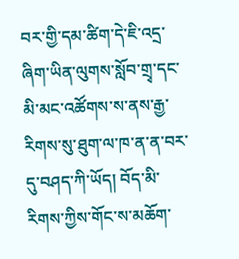བར་གྱི་དམ་ཚིག་དེ་ཇི་འདྲ་ཞིག་ཡིན་ལུགས་སློབ་གྲྭ་དང་མི་མང་འཚོགས་ས་ནས་རྒྱ་རིགས་སུ་ཐུག་ལ་ཁ་ན་ན་བར་དུ་བཤད་ཀི་ཡོད། བོད་མི་རིགས་ཀྱིས་གོང་ས་མཆོག་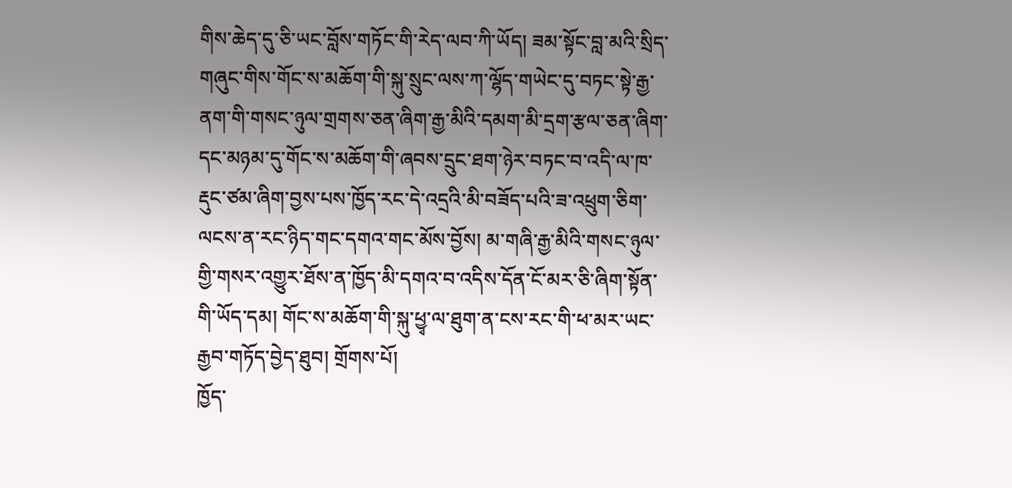གིས་ཆེད་དུ་ཅི་ཡང་བློས་གཏོང་གི་རེད་ལབ་ཀི་ཡོད། ཟམ་སྟོང་བླ་མའི་སྲིད་གཞུང་གིས་གོང་ས་མཆོག་གི་སྐུ་སྲུང་ལས་ཀ་ལྷོད་གཡེང་དུ་བཏང་སྟེ་རྒྱ་ནག་གི་གསང་ཉུལ་གྲགས་ཅན་ཞིག་རྒྱ་མིའི་དམག་མི་དྲག་རྩལ་ཅན་ཞིག་དང་མཉམ་དུ་གོང་ས་མཆོག་གི་ཞབས་དྲུང་ཐག་ཉེར་བཏང་བ་འདི་ལ་ཁ་རྡུང་ཙམ་ཞིག་བྱས་པས་ཁྱོད་རང་དེ་འདྲའི་མི་བཟོད་པའི་ཟ་འཕྲུག་ཅིག་ལངས་ན་རང་ཉིད་གང་དགའ་གང་མོས་བྱོས། མ་གཞི་རྒྱ་མིའི་གསང་ཉུལ་གྱི་གསར་འགྱུར་ཐོས་ན་ཁྱོད་མི་དགའ་བ་འདིས་དོན་ངོ་མར་ཅི་ཞིག་སྟོན་གི་ཡོད་དམ། གོང་ས་མཆོག་གི་སྐུ་ཕྱྭ་ལ་ཐུག་ན་ངས་རང་གི་ཕ་མར་ཡང་རྒྱབ་གཏོད་བྱེད་ཐུབ། གྲོགས་པོ།
ཁྱོད་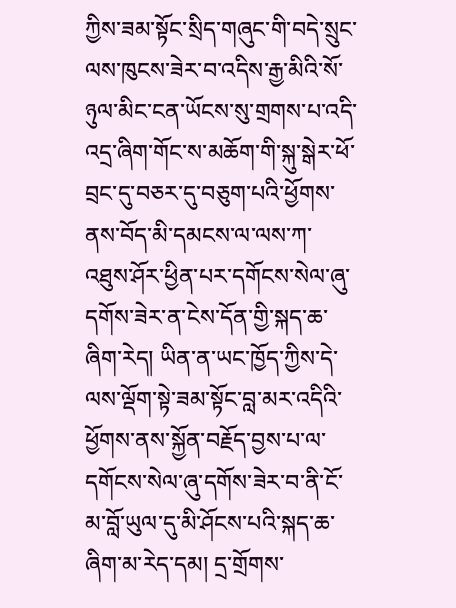ཀྱིས་ཟམ་སྟོང་སྲིད་གཞུང་གི་བདེ་སྲུང་ལས་ཁུངས་ཟེར་བ་འདིས་རྒྱ་མིའི་སོ་ཉུལ་མིང་ངན་ཡོངས་སུ་གྲགས་པ་འདི་འདྲ་ཞིག་གོང་ས་མཆོག་གི་སྐུ་སྒེར་ཕོ་བྲང་དུ་བཅར་དུ་བཅུག་པའི་ཕྱོགས་ནས་བོད་མི་དམངས་ལ་ལས་ཀ་འཐུས་ཤོར་ཕྱིན་པར་དགོངས་སེལ་ཞུ་དགོས་ཟེར་ན་ངེས་དོན་གྱི་སྐད་ཆ་ཞིག་རེད། ཡིན་ན་ཡང་ཁྱོད་ཀྱིས་དེ་ལས་ལྡོག་སྟེ་ཟམ་སྟོང་བླ་མར་འདིའི་ཕྱོགས་ནས་སྐྱོན་བརྗོད་བྱས་པ་ལ་དགོངས་སེལ་ཞུ་དགོས་ཟེར་བ་ནི་ངོ་མ་བློ་ཡུལ་དུ་མི་ཤོངས་པའི་སྐད་ཆ་ཞིག་མ་རེད་དམ། དྲ་གྲོགས་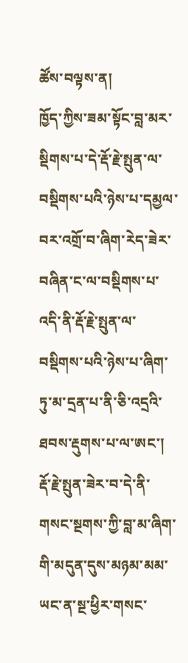ཚོས་བལྟས་ན།
ཁྱོད་ཀྱིས་ཟམ་སྟོང་བླ་མར་སྡིགས་པ་དེ་རྡོ་རྗེ་སྤུན་ལ་བསྡིགས་པའི་ཉེས་པ་དམྱལ་བར་འགྲོ་བ་ཞིག་རེད་ཟེར་བཞིན་ང་ལ་བསྡིགས་པ་འདི་ནི་རྡོ་རྗེ་སྤུན་ལ་བསྡིགས་པའི་ཉེས་པ་ཞིག་ཏུ་མ་དྲན་པ་ནི་ཅི་འདྲའི་ཐབས་རྡུགས་པ་ལ་ཨང་། རྡོ་རྗེ་སྤུན་ཟེར་བ་དེ་ནི་གསང་སྔགས་ཀྱི་བླ་མ་ཞིག་གི་མདུན་དུས་མཉམ་མམ་ཡང་ན་སྔ་ཕྱིར་གསང་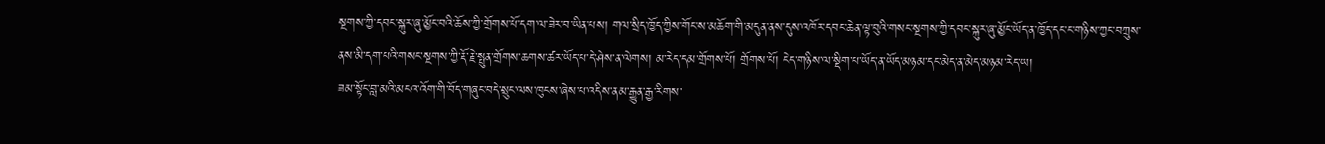སྔགས་ཀྱི་དབང་སྐུར་ཞུ་མྱོང་བའི་ཆོས་ཀྱི་གྲོགས་པོ་དག་ལ་ཟེར་བ་ཡིན་པས། གལ་སྲིད་ཁྱོད་ཀྱིས་གོང་ས་མཆོག་གི་མདུན་ནས་དུས་འཁོར་དབང་ཆེན་ལྟ་བུའི་གསང་སྔགས་ཀྱི་དབང་སྐུར་ཞུ་མྱོང་ཡོད་ན་ཁྱོད་དང་ང་གཉིས་ཀྱང་བཀྲུས་ནས་མི་དག་པའི་གསང་སྔགས་ཀྱི་རྡོ་རྗེ་སྤུན་གྲོགས་ཆགས་ཚར་ཡོད་པ་དེ་ཤེས་ན་ལེགས། མ་རེད་དམ་གྲོགས་པོ། གྲོགས་པོ། ངེད་གཉིས་ལ་སྡིག་པ་ཡོད་ན་ཡོད་མཉམ་དང་མེད་ན་མེད་མཉམ་རེད་ཡ།
ཟམ་སྟོང་བླ་མའི་མངའ་འོག་གི་བོད་གཞུང་བདེ་སྲུང་ལས་ཁུངས་ཞེས་པ་འདིས་ནམ་རྒྱུན་རྒྱ་རིགས་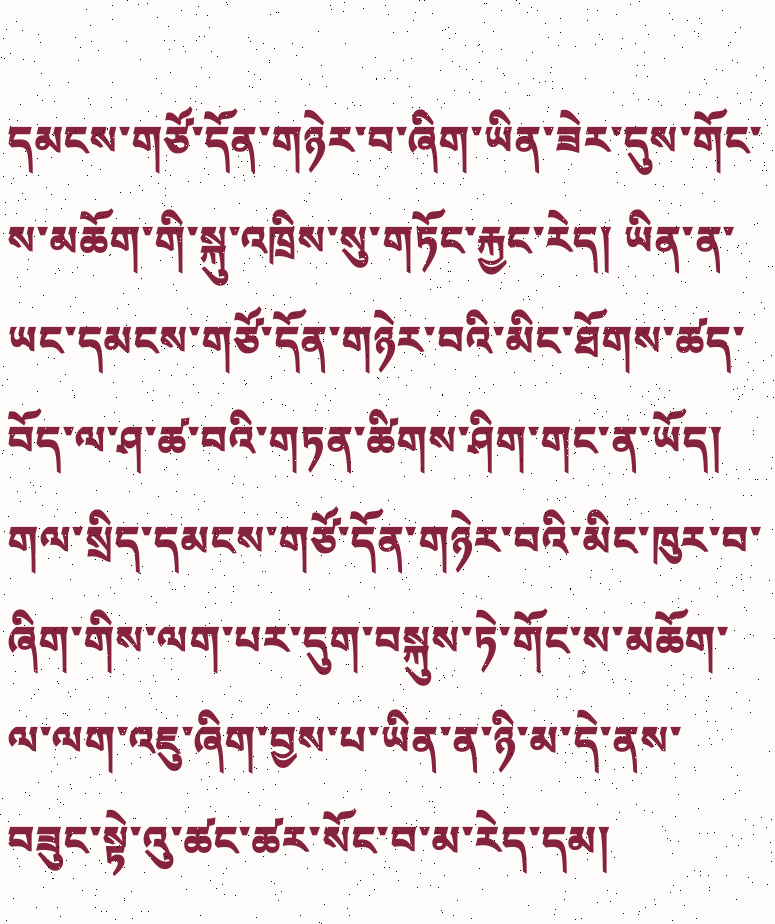དམངས་གཙོ་དོན་གཉེར་བ་ཞིག་ཡིན་ཟེར་དུས་གོང་ས་མཆོག་གི་སྐུ་འཁྲིས་སུ་གཏོང་རྐྱང་རེད། ཡིན་ན་ཡང་དམངས་གཙོ་དོན་གཉེར་བའི་མིང་ཐོགས་ཚད་བོད་ལ་ཤ་ཚ་བའི་གཏན་ཚིགས་ཤིག་གང་ན་ཡོད། གལ་སྲིད་དམངས་གཙོ་དོན་གཉེར་བའི་མིང་ཁུར་བ་ཞིག་གིས་ལག་པར་དུག་བསྐུས་ཏེ་གོང་ས་མཆོག་ལ་ལག་འཇུ་ཞིག་བྱས་པ་ཡིན་ན་ཉི་མ་དེ་ནས་བཟུང་སྟེ་འུ་ཚང་ཚར་སོང་བ་མ་རེད་དམ།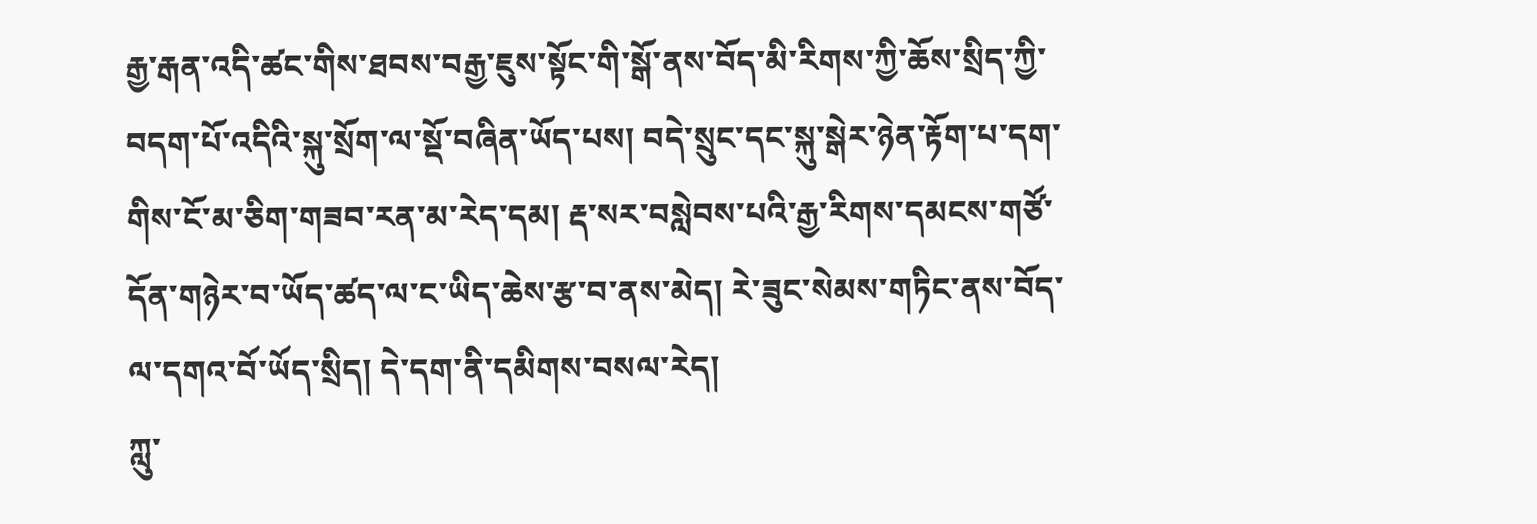རྒྱ་རྒན་འདི་ཚང་གིས་ཐབས་བརྒྱ་ཇུས་སྟོང་གི་སྒོ་ནས་བོད་མི་རིགས་ཀྱི་ཆོས་སྲིད་ཀྱི་བདག་པོ་འདིའི་སྐུ་སྲོག་ལ་སྡོ་བཞིན་ཡོད་པས། བདེ་སྲུང་དང་སྐུ་སྒེར་ཉེན་རྟོག་པ་དག་གིས་ངོ་མ་ཅིག་གཟབ་རན་མ་རེད་དམ། རྡ་སར་བསླེབས་པའི་རྒྱ་རིགས་དམངས་གཙོ་དོན་གཉེར་བ་ཡོད་ཚད་ལ་ང་ཡིད་ཆེས་རྩ་བ་ནས་མེད། རེ་ཟུང་སེམས་གཏིང་ནས་བོད་ལ་དགའ་བོ་ཡོད་སྲིད། དེ་དག་ནི་དམིགས་བསལ་རེད།
ཀླུ་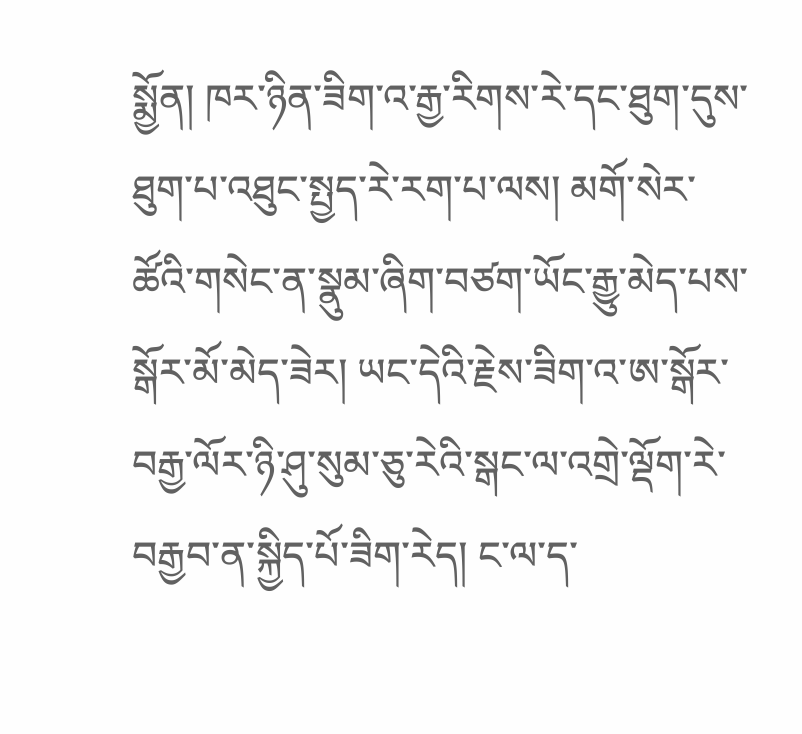སྨྱོན། ཁར་ཉིན་ཟིག་འ་རྒྱ་རིགས་རེ་དང་ཐུག་དུས་ཐུག་པ་འཐུང་སྤྱད་རེ་རག་པ་ལས། མགོ་སེར་ཚོའི་གསེང་ན་སྣུམ་ཞིག་བཙག་ཡོང་རྒྱུ་མེད་པས་སྒོར་མོ་མེད་ཟེར། ཡང་དེའི་རྗེས་ཟིག་འ་ཨ་སྒོར་བརྒྱ་ལོར་ཉི་ཤུ་སུམ་ཅུ་རེའི་སྒང་ལ་འགྲེ་ལྡོག་རེ་བརྒྱབ་ན་སྐྱིད་པོ་ཟིག་རེད། ང་ལ་ད་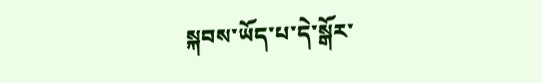སྐབས་ཡོད་པ་དེ་སྒོར་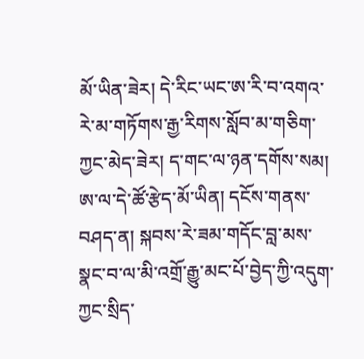མོ་ཡིན་ཟེར། དེ་རིང་ཡང་ཨ་རི་བ་འགའ་རེ་མ་གཏོགས་རྒྱ་རིགས་སློབ་མ་གཅིག་ཀྱང་མེད་ཟེར། ད་གང་ལ་ཉན་དགོས་སམ། ཨ་ལ་དེ་ཚོ་རྩེད་མོ་ཡིན། དངོས་གནས་བཤད་ན། སྐབས་རེ་ཟམ་གདོང་བླ་མས་སྣང་བ་ལ་མི་འགྲོ་རྒྱུ་མང་པོ་བྱེད་ཀྱི་འདུག་ཀྱང་སྲིད་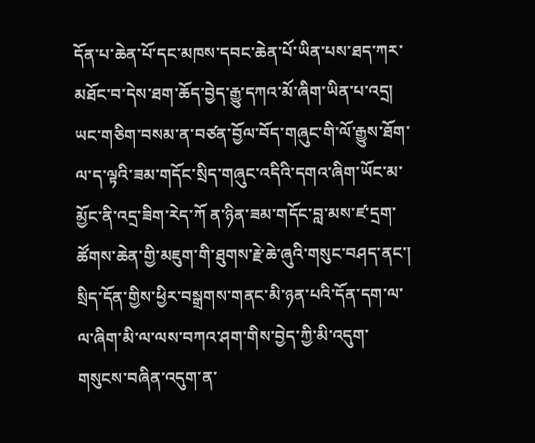དོན་པ་ཆེན་པོ་དང་མཁས་དབང་ཆེན་པོ་ཡིན་པས་ཐད་ཀར་མཐོང་བ་དེས་ཐག་ཆོད་བྱེད་རྒྱུ་དཀའ་མོ་ཞིག་ཡིན་པ་འདྲ། ཡང་གཅིག་བསམ་ན་བཙན་བྱོལ་བོད་གཞུང་གི་ལོ་རྒྱུས་ཐོག་ལ་ད་ལྟའི་ཟམ་གདོང་སྲིད་གཞུང་འདིའི་དགའ་ཞིག་ཡོང་མ་མྱོང་ནི་འདྲ་ཟིག་རེད་ཀོ ན་ཉིན་ཟམ་གདོང་བླ་མས་ཛ་དྲག་ཚོགས་ཆེན་གྱི་མཇུག་གི་ཐུགས་རྗེ་ཆེ་ཞུའི་གསུང་བཤད་ནང་། སྲིད་དོན་གྱིས་ཕྱིར་བསྒྲགས་གནང་མི་ཉན་པའི་དོན་དག་ལ་ལ་ཞིག་མི་ལ་ལས་བཀའ་ཤག་གིས་བྱེད་ཀྱི་མི་འདུག་གསུངས་བཞིན་འདུག་ན་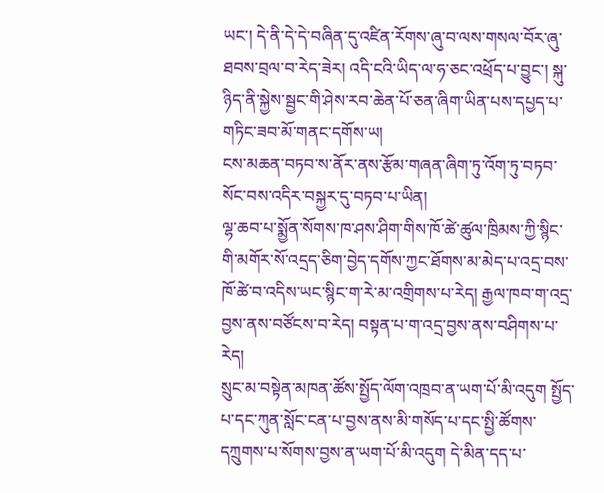ཡང་། དེ་ནི་དེ་དེ་བཞིན་དུ་འཛིན་རོགས་ཞུ་བ་ལས་གསལ་བོར་ཞུ་ཐབས་བྲལ་བ་རེད་ཟེར། འདི་ངའི་ཡིད་ལ་ཧ་ཅང་འཕྲོད་པ་བྱུང་། སྐུ་ཉིད་ནི་སྐྱེས་སྦྱང་གི་ཤེས་རབ་ཆེན་པོ་ཅན་ཞིག་ཡིན་པས་དཔྱད་པ་གཏིང་ཟབ་མོ་གནང་དགོས་ཡ།
ངས་མཆན་བཏབ་ས་ནོར་ནས་རྩོམ་གཞན་ཞིག་ཏུ་འོག་ཏུ་བཏབ་སོང་བས་འདིར་བསྐྱར་དུ་བཏབ་པ་ཡིན།
ལྷ་ཆབ་པ་སྨྱོན་སོགས་ཁ་ཤས་ཤིག་གིས་ཁོ་ཚེ་ཚུལ་ཁྲིམས་ཀྱི་སྙིང་གི་མགོར་སོ་འདྲད་ཅིག་བྱེད་དགོས་ཀྱང་ཐོགས་མ་མེད་པ་འདྲ་བས་ཁོ་ཚེ་བ་འདིས་ཡང་སྙིང་ག་རེ་མ་འགྲིགས་པ་རེད། རྒྱལ་ཁབ་ག་འདྲ་བྱས་ནས་བཙོངས་བ་རེད། བསྟན་པ་ག་འདྲ་བྱས་ནས་བཤིགས་པ་རེད།
སྲུང་མ་བསྟེན་མཁན་ཚོས་སྤྱོད་ལོག་འཁྲབ་ན་ཡག་པོ་མི་འདུག སྤྱོད་པ་དང་ཀུན་སློང་ངན་པ་བྱས་ནས་མི་གསོད་པ་དང་སྤྱི་ཚོགས་དཀྲུགས་པ་སོགས་བྱས་ན་ཡག་པོ་མི་འདུག དེ་མིན་དད་པ་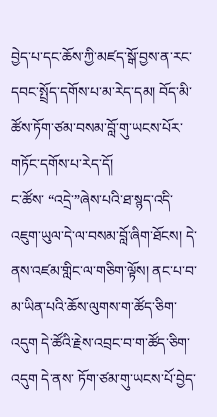བྱེད་པ་དང་ཆོས་ཀྱི་མཛད་སྒོ་བྱས་ན་རང་དབང་སྤྲོད་དགོས་པ་མ་རེད་དམ། བོད་མི་ཚོས་ཏོག་ཙམ་བསམ་བློ་གུ་ཡངས་པོར་གཏོང་དགོས་པ་རེད་དོ།
ང་ཚོས་ “འདྲེ་”ཞེས་པའི་ཐ་སྙད་འདི་འཇུག་ཡུལ་དེ་ལ་བསམ་བློ་ཞིག་ཐོངས། དེ་ནས་འཛམ་གླིང་ལ་གཅིག་ལྟོས། ནང་པ་བ་མ་ཡིན་པའི་ཆོས་ལུགས་ག་ཚོད་ཅིག་འདུག དེ་ཚོའི་རྗེས་འབྲང་བ་ག་ཚོད་ཅིག་འདུག དེ་ནས་ ཏོག་ཙམ་གུ་ཡངས་པོ་བྱེད་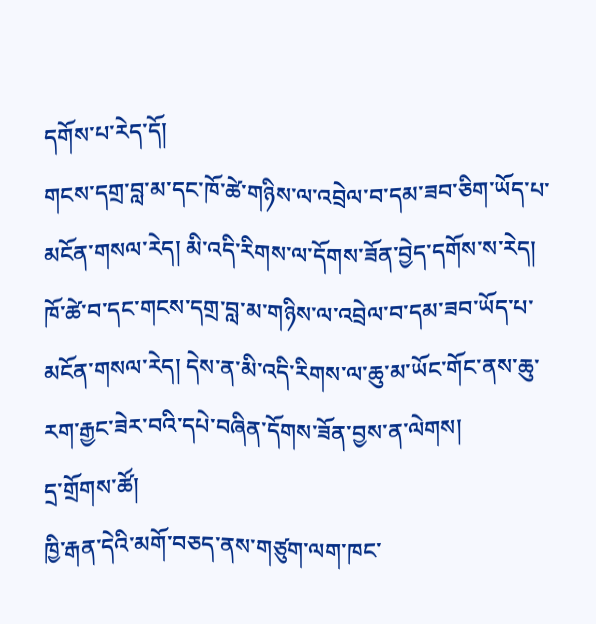དགོས་པ་རེད་དོ།
གངས་དགྲ་བླ་མ་དང་ཁོ་ཚེ་གཉིས་ལ་འབྲེལ་བ་དམ་ཟབ་ཅིག་ཡོད་པ་མངོན་གསལ་རེད། མི་འདི་རིགས་ལ་དོགས་ཟོན་བྱེད་དགོས་ས་རེད།
ཁོ་ཚེ་བ་དང་གངས་དགྲ་བླ་མ་གཉིས་ལ་འབྲེལ་བ་དམ་ཟབ་ཡོད་པ་མངོན་གསལ་རེད། དེས་ན་མི་འདི་རིགས་ལ་ཆུ་མ་ཡོང་གོང་ནས་ཆུ་རག་རྒྱང་ཟེར་བའི་དཔེ་བཞིན་དོགས་ཟོན་བྱས་ན་ལེགས།
དྲ་གྲོགས་ཚོ།
ཁྱི་རྒན་དེའི་མགོ་བཅད་ནས་གཙུག་ལག་ཁང་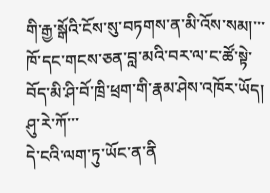གི་རྒྱ་སྒོའི་ངོས་སུ་བཏགས་ན་མི་འོས་སམ།་་་
ཁོ་དང་གངས་ཅན་བླ་མའི་བར་ལ་ང་ཚོ་སྟེ་བོད་མི་ཤི་བོ་ཁྲི་ཕྲག་གི་རྣམ་ཤེས་འཁོར་ཡོད།
ཤུ་རེ་ཀོ་་་
དེ་ངའི་ལག་ཏུ་ཡོང་ན་ནི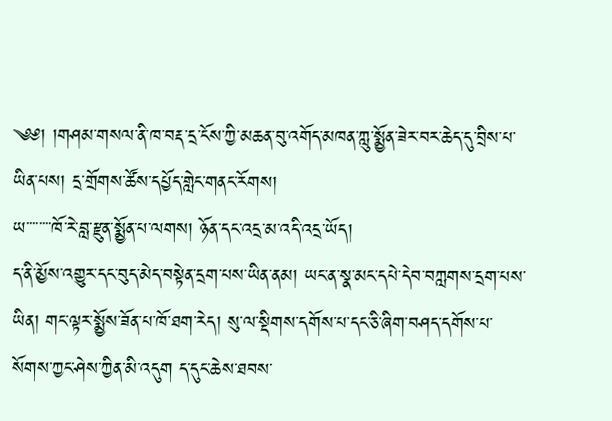༄༅། །གཤམ་གསལ་ནི་ཁ་བརྡ་དྲ་ངོས་ཀྱི་མཆན་བུ་འགོད་མཁན་ཀླུ་སྨྱོན་ཟེར་བར་ཆེད་དུ་བྲིས་པ་ཡིན་པས། དྲ་གྲོགས་ཚོས་དཔྱོད་གླེང་གནང་རོགས།
ཡ་་་་་་་་ཁོ་རེ་བླ་རྫུན་སྨྱོན་པ་ལགས། ཉོན་དང་འདྲ་མ་འདི་འདྲ་ཡོད།
ད་ནི་མྱོས་འགྱུར་དང་བུད་མེད་བསྟེན་དྲག་པས་ཡིན་ནམ། ཡང་ན་སྣ་མང་དཔེ་དེབ་བཀླགས་དྲག་པས་ཡིན། གང་ལྟར་སྨྱོས་ཟོན་པ་ཁོ་ཐག་རེད། སུ་ལ་སྡིགས་དགོས་པ་དང་ཅི་ཞིག་བཤད་དགོས་པ་སོགས་ཀྱང་ཤེས་ཀྱིན་མི་འདུག ད་དུང་ཆེས་ཐབས་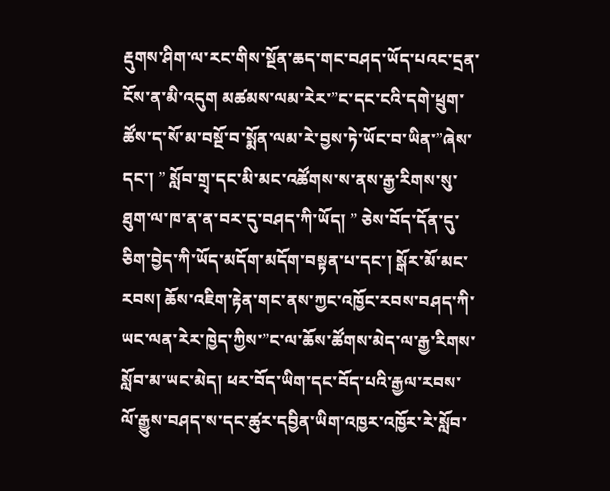རྡུགས་ཤིག་ལ་རང་གིས་སྔོན་ཆད་གང་བཤད་ཡོད་པའང་དྲན་ངོས་ན་མི་འདུག མཚམས་ལམ་རེར་”ང་དང་ངའི་དགེ་ཕྲུག་ཚོས་ད་སོ་མ་བསྔོ་བ་སྨོན་ལམ་རེ་བྱས་ཏེ་ཡོང་བ་ཡིན་”ཞེས་དང་། ” སློབ་གྲྭ་དང་མི་མང་འཚོགས་ས་ནས་རྒྱ་རིགས་སུ་ཐུག་ལ་ཁ་ན་ན་བར་དུ་བཤད་ཀི་ཡོད། ” ཅེས་བོད་དོན་དུ་ཅིག་བྱེད་ཀི་ཡོད་མདོག་མདོག་བསྟན་པ་དང་། སྒོར་མོ་མང་རབས། ཆོས་འཇིག་རྟེན་གང་ནས་ཀྱང་འཁྱོང་རབས་བཤད་ཀི་ ཡང་ལན་རེར་ཁྱེད་ཀྱིས་”ང་ལ་ཆོས་ཚོགས་མེད་ལ་རྒྱ་རིགས་སློབ་མ་ཡང་མེད། ཕར་བོད་ཡིག་དང་བོད་པའི་རྒྱལ་རབས་ལོ་རྒྱུས་བཤད་ས་དང་ཚུར་དབྱིན་ཡིག་འཁྱར་འཁྱོར་རེ་སློབ་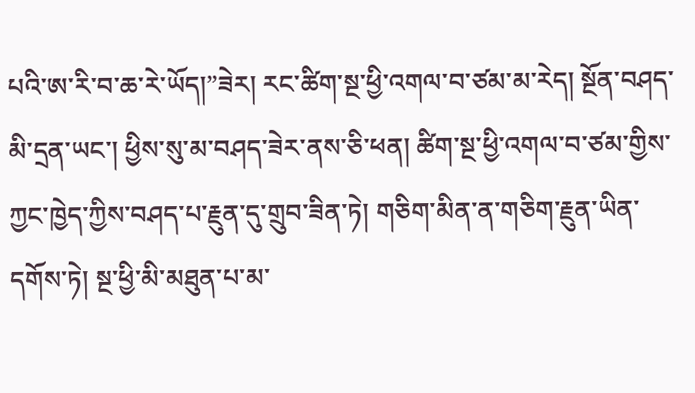པའི་ཨ་རི་བ་ཆ་རེ་ཡོད།”ཟེར། རང་ཚིག་སྔ་ཕྱི་འགལ་བ་ཙམ་མ་རེད། སྔོན་བཤད་མི་དྲན་ཡང་། ཕྱིས་སུ་མ་བཤད་ཟེར་ནས་ཅི་ཕན། ཚིག་སྔ་ཕྱི་འགལ་བ་ཙམ་གྱིས་ཀྱང་ཁྱེད་ཀྱིས་བཤད་པ་རྗུན་དུ་གྲུབ་ཟིན་ཏེ། གཅིག་མིན་ན་གཅིག་རྗུན་ཡིན་དགོས་ཏེ། སྔ་ཕྱི་མི་མཐུན་པ་མ་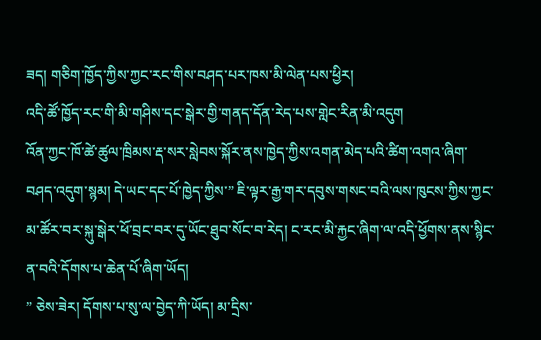ཟད། གཅིག་ཁྱོད་ཀྱིས་ཀྱང་རང་གིས་བཤད་པར་ཁས་མི་ལེན་པས་ཕྱིར།
འདི་ཚོ་ཁྱོད་རང་གི་མི་གཤིས་དང་སྒེར་གྱི་གནད་དོན་རེད་པས་གླེང་རིན་མི་འདུག
འོན་ཀྱང་ཁོ་ཚེ་ཚུལ་ཁྲིམས་རྡ་སར་སླེབས་སྐོར་ནས་ཁྱེད་ཀྱིས་འགན་མེད་པའི་ཚིག་འགའ་ཞིག་བཤད་འདུག་སྙམ། དེ་ཡང་དང་པོ་ཁྱེད་ཀྱིས་” ཇི་ལྟར་རྒྱ་གར་དབུས་གསང་བའི་ལས་ཁུངས་ཀྱིས་ཀྱང་མ་ཚོར་བར་སྐུ་སྒེར་ཕོ་བྲང་བར་དུ་ཡོང་ཐུབ་སོང་བ་རེད། ང་རང་མི་རྐྱང་ཞིག་ལ་འདི་ཕྱོགས་ནས་སྙིང་ན་བའི་དོགས་པ་ཆེན་པོ་ཞིག་ཡོད།
” ཅེས་ཟེར། དོགས་པ་སུ་ལ་བྱེད་ཀི་ཡོད། མ་དྲིས་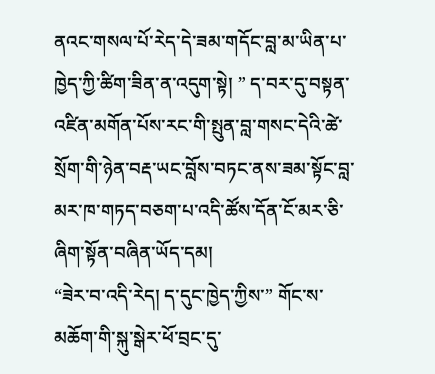ནའང་གསལ་པོ་རེད་དེ་ཟམ་གདོང་བླ་མ་ཡིན་པ་ཁྱེད་ཀྱི་ཚིག་ཟིན་ན་འདུག་སྟེ། ” ད་བར་དུ་བསྟན་འཛིན་མགོན་པོས་རང་གི་སྤུན་བླ་གསང་དེའི་ཚེ་སྲོག་གི་ཉེན་བརྡ་ཡང་བློས་བཏང་ནས་ཟམ་སྟོང་བླ་མར་ཁ་གཏད་བཅག་པ་འདི་ཚོས་དོན་ངོ་མར་ཅི་ཞིག་སྟོན་བཞིན་ཡོད་དམ།
“ཟེར་བ་འདི་རེད། ད་དུང་ཁྱེད་ཀྱིས་” གོང་ས་མཆོག་གི་སྐུ་སྒེར་ཕོ་བྲང་དུ་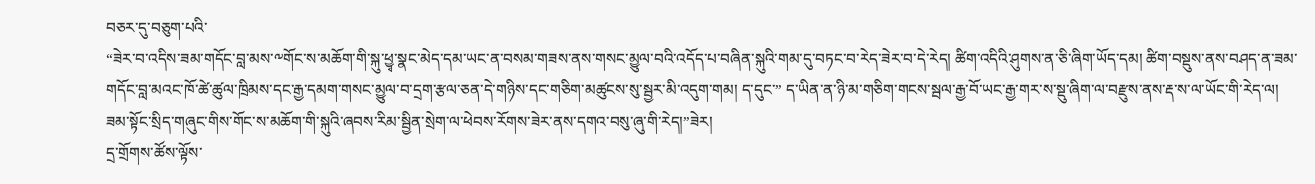བཅར་དུ་བཅུག་པའི་
“ཟེར་བ་འདིས་ཟམ་གདོང་བླ་མས་༸གོང་ས་མཆོག་གི་སྐུ་ཕྱྭ་སྣང་མེད་དམ་ཡང་ན་བསམ་གཟས་ནས་གསང་མྱུལ་བའི་འདོད་པ་བཞིན་སྐུའི་གམ་དུ་བཏང་བ་རེད་ཟེར་བ་དེ་རེད། ཚིག་འདིའི་ཤུགས་ན་ཅི་ཞིག་ཡོད་དམ། ཚིག་བསྡུས་ནས་བཤད་ན་ཟམ་གདོང་བླ་མའང་ཁོ་ཚེ་ཚུལ་ཁྲིམས་དང་རྒྱ་དམག་གསང་མྱུལ་བ་དྲག་རྩལ་ཅན་དེ་གཉིས་དང་གཅིག་མཚུངས་སུ་སྦྱར་མི་འདུག་གམ། ད་དུང་” ད་ཡིན་ན་ཉི་མ་གཅིག་གངས་སྦལ་རྒྱ་བོ་ཡང་རྒྱ་གར་ས་སྡུ་ཞིག་ལ་བརྫུས་ནས་རྡ་ས་ལ་ཡོང་གི་རེད་ལ། ཟམ་སྟོང་སྲིད་གཞུང་གིས་གོང་ས་མཆོག་གི་སྐུའི་ཞབས་རིམ་སྦྱིན་སྲེག་ལ་ཕེབས་རོགས་ཟེར་ནས་དགའ་བསུ་ཞུ་གི་རེད།”ཟེར།
དྲ་གྲོགས་ཚོས་ལྟོས་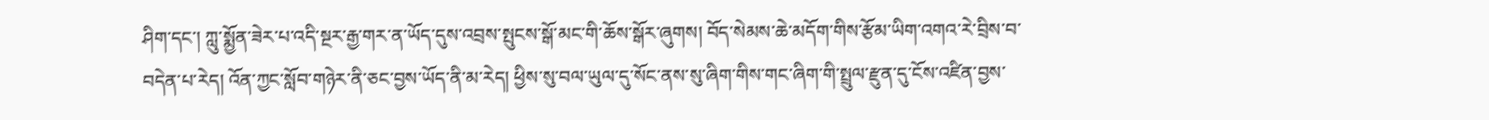ཤིག་དང་། ཀླུ་སྨྱོན་ཟེར་པ་འདི་སྔར་རྒྱ་གར་ན་ཡོད་དུས་འབྲས་སྤུངས་སྒོ་མང་གི་ཆོས་སྒོར་ཞུགས། བོད་སེམས་ཆེ་མདོག་གིས་རྩོམ་ཡིག་འགའ་རེ་བྲིས་བ་བདེན་པ་རེད། འོན་ཀྱང་སློབ་གཉེར་ནི་ཅང་བྱས་ཡོད་ནི་མ་རེད། ཕྱིས་སུ་བལ་ཡུལ་དུ་སོང་ནས་སུ་ཞིག་གིས་གང་ཞིག་གི་སྤྲུལ་རྫུན་དུ་ངོས་འཛིན་བྱས་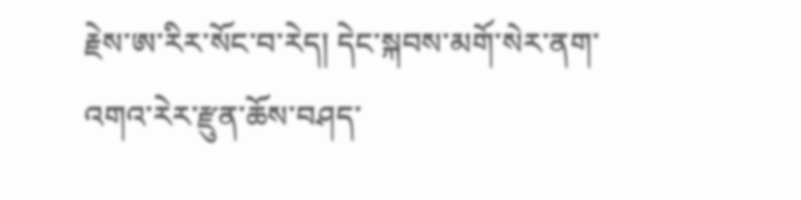རྗེས་ཨ་རིར་སོང་བ་རེད། དེང་སྐབས་མགོ་སེར་ནག་འགའ་རེར་རྫུན་ཆོས་བཤད་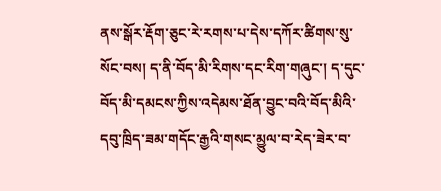ནས་སྒོར་རྡོག་ཅུང་རེ་རགས་པ་དེས་དཀོར་ཚིགས་སུ་སོང་བས། ད་ནི་བོད་མི་རིགས་དང་རིག་གཞུང་། ད་དུང་བོད་མི་དམངས་ཀྱིས་འདེམས་ཐོན་བྱུང་བའི་བོད་མིའི་དབུ་ཁྲིད་ཟམ་གདོང་རྒྱའི་གསང་མྱུལ་བ་རེད་ཟེར་བ་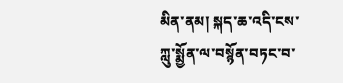མིན་ནམ། སྐད་ཆ་འདི་ངས་ཀླུ་སྨྱོན་ལ་བསྙོན་བཏང་བ་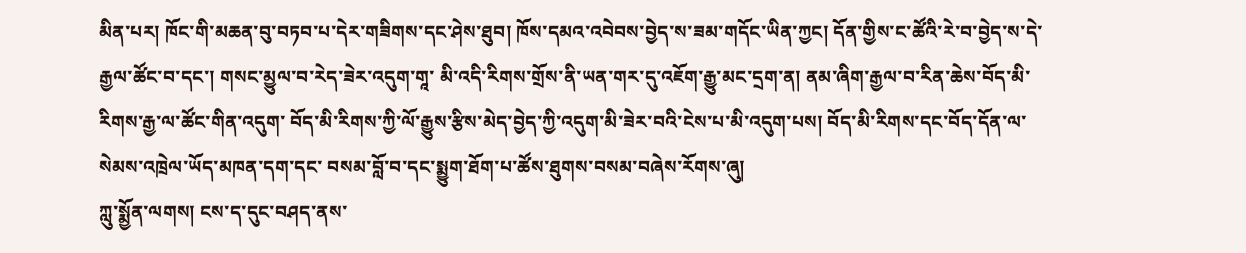མིན་པར། ཁོང་གི་མཆན་བུ་བཏབ་པ་དེར་གཟིགས་དང་ཤེས་ཐུབ། ཁོས་དམའ་འབེབས་བྱེད་ས་ཟམ་གདོང་ཡིན་ཀྱང། དོན་གྱིས་ང་ཚོའི་རེ་བ་བྱེད་ས་དེ་རྒྱལ་ཚོང་བ་དང་། གསང་མྱུལ་བ་རེད་ཟེར་འདུག་གཱ་ མི་འདི་རིགས་གྲོས་ནི་ཡན་གར་དུ་འཇོག་རྒྱུ་མང་དྲག་ན། ནམ་ཞིག་རྒྱལ་བ་རིན་ཆེས་བོད་མི་རིགས་རྒྱ་ལ་ཚོང་གིན་འདུག་ བོད་མི་རིགས་ཀྱི་ལོ་རྒྱུས་རྩིས་མེད་བྱེད་ཀྱི་འདུག་མི་ཟེར་བའི་ངེས་པ་མི་འདུག་པས། བོད་མི་རིགས་དང་བོད་དོན་ལ་སེམས་འཁྲེལ་ཡོད་མཁན་དག་དང་ བསམ་བློ་བ་དང་སྨྱུག་ཐོག་པ་ཚོས་ཐུགས་བསམ་བཞེས་རོགས་ཞུ།
ཀླུ་སྨྱོན་ལགས། ངས་ད་དུང་བཤད་ནས་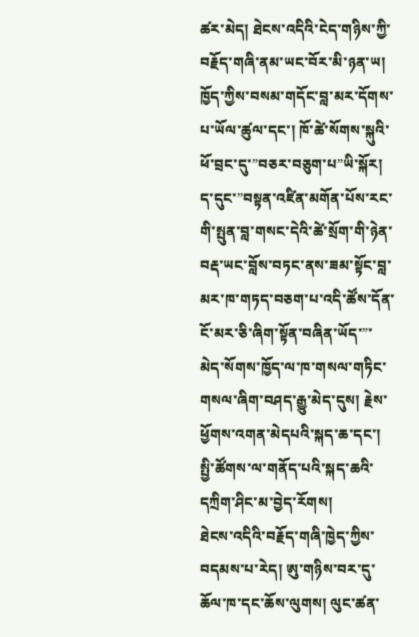ཚར་མེད། ཐེངས་འདིའི་ངེད་གཉིས་ཀྱི་བརྗོད་གཞི་ནམ་ཡང་བོར་མི་ཉན་ཡ། ཁྱོད་ཀྱིས་བསམ་གདོང་བླ་མར་དོགས་པ་ཡོལ་ཚུལ་དང་། ཁོ་ཚེ་སོགས་སྐུའི་ཕོ་བྲང་དུ་”བཅར་བཅུག་པ”ཡི་སྐོར། ད་དུང་”བསྟན་འཛིན་མགོན་པོས་རང་གི་སྤུན་བླ་གསང་དེའི་ཚེ་སྲོག་གི་ཉེན་བརྡ་ཡང་བློས་བཏང་ནས་ཟམ་སྟོང་བླ་མར་ཁ་གཏད་བཅག་པ་འདི་ཚོས་དོན་ངོ་མར་ཅི་ཞིག་སྟོན་བཞིན་ཡོད་”་མེད་སོགས་ཁྱོད་ལ་ཁ་གསལ་གཏིང་གསལ་ཞིག་བཤད་རྒྱུ་མེད་དུས། རྗེས་ཕྱོགས་འགན་མེདཔའི་སྐད་ཆ་དང་། སྤྱི་ཚོགས་ལ་གནོད་པའི་སྐད་ཆའི་དཀྲིག་ཤིང་མ་བྱེད་རོགས།
ཐེངས་འདིའི་བརྗོད་གཞི་ཁྱེད་ཀྱིས་བདམས་པ་རེད། ཨུ་གཉིས་བར་དུ་ཆོལ་ཁ་དང་ཆོས་ལུགས། ལུང་ཚན་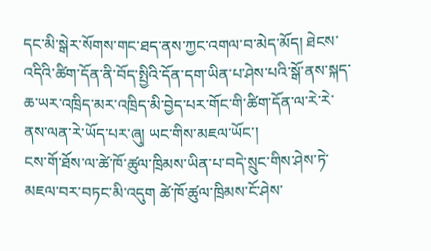དང་མི་སྒེར་སོགས་གང་ཐད་ནས་ཀྱང་འགལ་བ་མེད་མོད། ཐེངས་འདིའི་ཚིག་དོན་ནི་བོད་སྤྱིའི་དོན་དག་ཡིན་པ་ཤེས་པའི་སྒོ་ནས་སྐད་ཆ་ཡར་འཁྲིད་མར་འཁྲིད་མི་བྱེད་པར་གོང་གི་ཚིག་དོན་ལ་རེ་རེ་ནས་ལན་རེ་ཡོད་པར་ཞུ། ཡང་གིས་མཇལ་ཡོང་།
ངས་གོ་ཐོས་ལ་ཚེ་ཁོ་ཚུལ་ཁྲིམས་ཡིན་པ་བདེ་སྲུང་གིས་ཤེས་ཏེ་མཇལ་བར་བཏང་མི་འདུག ཚེ་ཁོ་ཚུལ་ཁྲིམས་ངོ་ཤེས་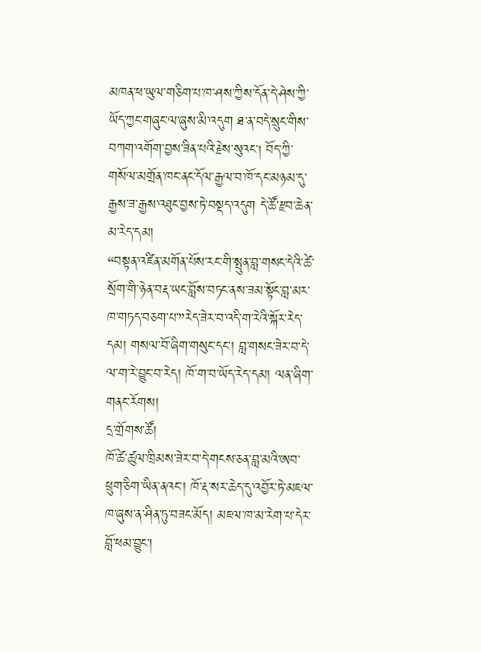མཁན་ཕ་ཡུལ་གཅིག་པ་ཁ་ཤས་ཀྱིས་དོན་དེ་ཤེས་ཀྱི་ཡོད་ཀྱང་གཞུང་ལ་ཞུས་མི་འདུག ཐ་ན་བདེ་སྲུང་གིས་བཀག་འགོག་བྱས་ཟིན་པའི་རྗེས་སུའང། བོད་ཀྱི་གསོལ་མགྲོན་ཁང་ནང་དོལ་རྒྱལ་བ་ཁོ་དང་མཉམ་དུ་རྒྱས་ཟ་རྒྱས་འཐུང་བྱས་ཏེ་བསྡད་འདུག དེ་ཚོ་རྫབ་ཆེན་མ་རེད་དམ།
“བསྟན་འཛིན་མགོན་པོས་རང་གི་སྤུན་བླ་གསང་དེའི་ཚེ་སྲོག་གི་ཉེན་བརྡ་ཡང་བློས་བཏང་ནས་ཟམ་སྟོང་བླ་མར་ཁ་གཏད་བཅག་པ་”རེད་ཟེར་བ་འདི་ག་རེའི་སྐོར་རེད་དམ། གསལ་བོ་ཞིག་གསུང་དང་། བླ་གསང་ཟེར་བ་དེ་ལ་ག་རེ་བྱུང་བ་རེད། ཁོ་ག་བ་ཡོད་རེད་དམ། ལན་ཞིག་གནང་རོགས།
དྲ་གྲོགས་ཚོ།
ཁོ་ཚེ་ཚུལ་ཁྲིམས་ཟེར་བ་དེ་གངས་ཅན་བླ་མའི་ཨབ་ཕྲུག་ཅིག་ཡིན་ནའང་། ཁོ་རྡ་སར་ཆེད་དུ་འབྱོར་ཏེ་མཇལ་ཁ་ཞུས་ན་ཤིན་ཏུ་བཟང་མོད། མཇལ་ཁ་མ་རེག་པ་དེར་བློ་ཕམ་བྱུང་།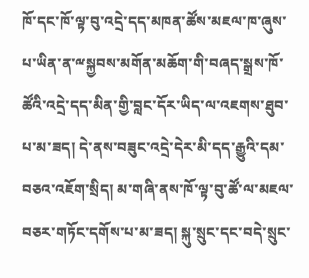ཁོ་དང་ཁོ་ལྟ་བུ་འདྲེ་དད་མཁན་ཚོས་མཇལ་ཁ་ཞུས་པ་ཡིན་ན་ྋསྐྱབས་མགོན་མཆོག་གི་བཞད་སྒྲས་ཁོ་ཚོའི་འདྲེ་དད་མིན་གྱི་བླང་དོར་ཡིད་ལ་འཇགས་ཐུབ་པ་མ་ཟད། དེ་ནས་བཟུང་འདྲེ་དེར་མི་དད་རྒྱུའི་དམ་བཅའ་འཇོག་སྲིད། མ་གཞི་ནས་ཁོ་ལྟ་བུ་ཚོ་ལ་མཇལ་བཅར་གཏོང་དགོས་པ་མ་ཟད། སྐུ་སྲུང་དང་བདེ་སྲུང་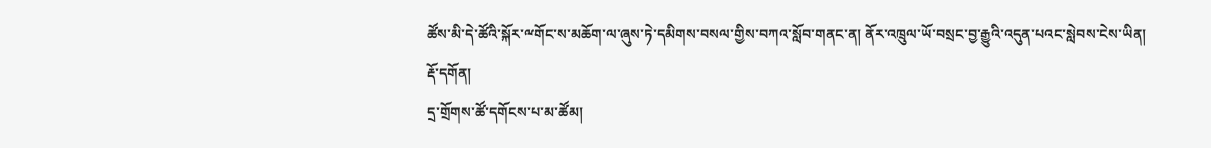ཚོས་མི་དེ་ཚོའི་སྐོར་ྋགོང་ས་མཆོག་ལ་ཞུས་ཏེ་དམིགས་བསལ་གྱིས་བཀའ་སློབ་གནང་ན། ནོར་འཁྲུལ་ཡོ་བསྲང་བྱ་རྒྱུའི་འདུན་པའང་སླེབས་ངེས་ཡིན།
རྡོ་དགོན།
དྲ་གྲོགས་ཚོ་དགོངས་པ་མ་ཚོམ།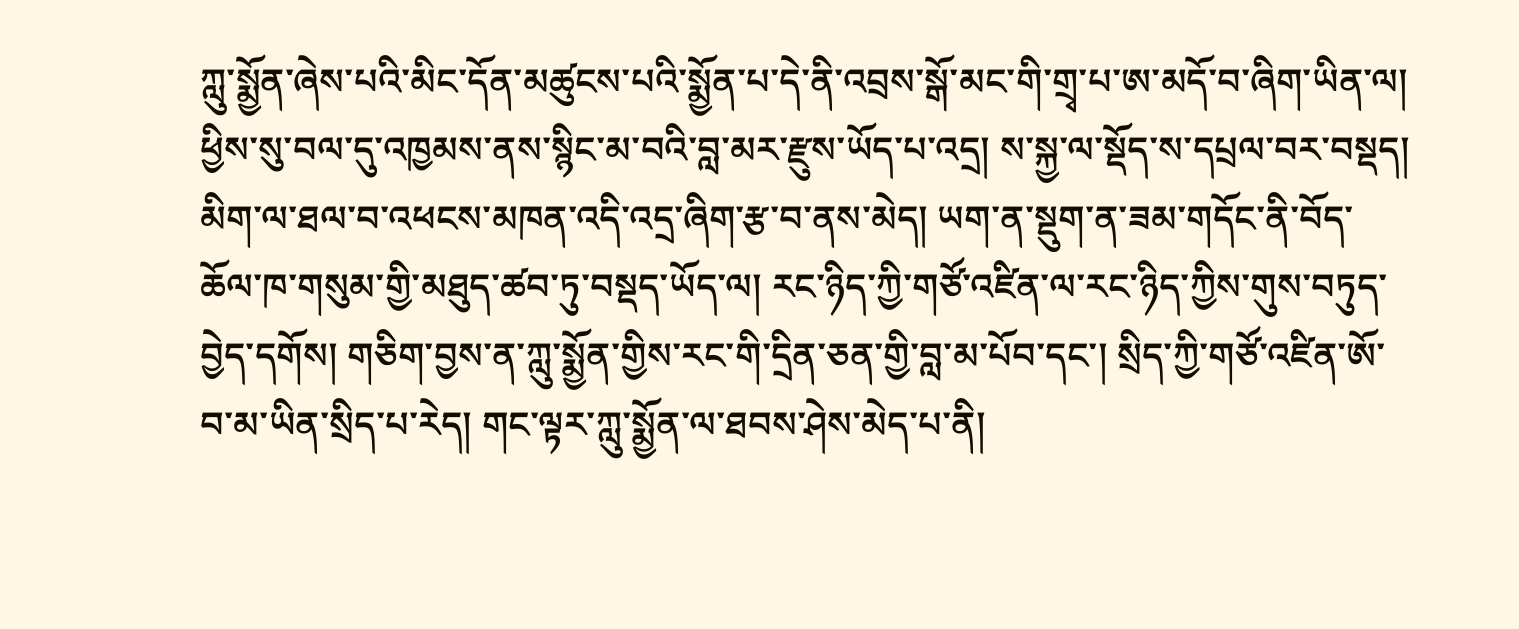ཀླུ་སྨྱོན་ཞེས་པའི་མིང་དོན་མཚུངས་པའི་སྨྱོན་པ་དེ་ནི་འབྲས་སྒོ་མང་གི་གྲྭ་པ་ཨ་མདོ་བ་ཞིག་ཡིན་ལ། ཕྱིས་སུ་བལ་དུ་འཁྱམས་ནས་སྙིང་མ་བའི་བླ་མར་རྫུས་ཡོད་པ་འདྲ། ས་སྐྱ་ལ་སྡོད་ས་དཔྲལ་བར་བསྡད། མིག་ལ་ཐལ་བ་འཕངས་མཁན་འདི་འདྲ་ཞིག་རྩ་བ་ནས་མེད། ཡག་ན་སྡུག་ན་ཟམ་གདོང་ནི་བོད་ཆོལ་ཁ་གསུམ་གྱི་མཐུད་ཚབ་ཏུ་བསྡད་ཡོད་ལ། རང་ཉིད་ཀྱི་གཙོ་འཛིན་ལ་རང་ཉིད་ཀྱིས་གུས་བཏུད་བྱེད་དགོས། གཅིག་བྱས་ན་ཀླུ་སྨྱོན་གྱིས་རང་གི་དྲིན་ཅན་གྱི་བླ་མ་པོབ་དང་། སྲིད་ཀྱི་གཙོ་འཛིན་ཨོ་བ་མ་ཡིན་སྲིད་པ་རེད། གང་ལྟར་ཀླུ་སྨྱོན་ལ་ཐབས་ཤེས་མེད་པ་ནི།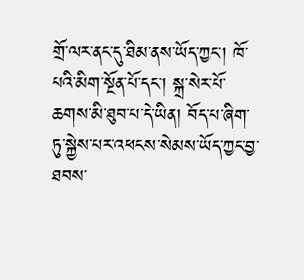གྲོ་ལར་ནང་དུ་ཐིམ་ནས་ཡོད་ཀྱང་། ཁོ་པའི་མིག་སྔོན་པོ་དང་། སྐྲ་སེར་པོ་ཆགས་མི་ཐུབ་པ་དེ་ཡིན། བོད་པ་ཞིག་ཏུ་སྐྱེས་པར་འཕངས་སེམས་ཡོད་ཀྱང་བྱ་ཐབས་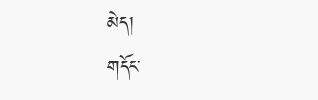མེད།
གདོང་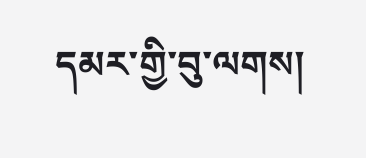དམར་གྱི་བུ་ལགས།